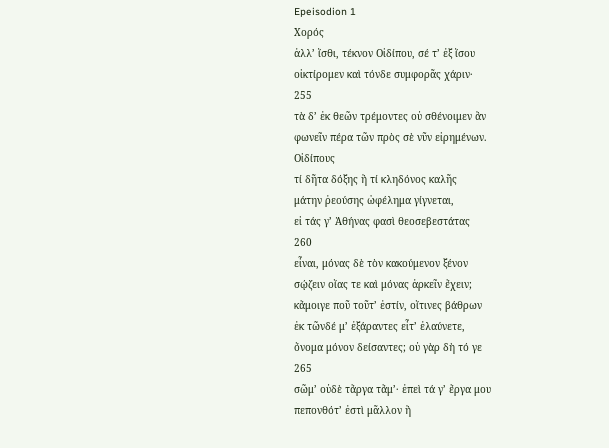Epeisodion 1
Χορός
ἀλλʼ ἴσθι, τέκνον Οἰδίπου, σέ τʼ ἐξ ἴσου
οἰκτίρομεν καὶ τόνδε συμφορᾶς χάριν·
255
τὰ δʼ ἐκ θεῶν τρέμοντες οὐ σθένοιμεν ἂν
φωνεῖν πέρα τῶν πρὸς σὲ νῦν εἰρημένων.
Οἰδίπους
τί δῆτα δόξης ἢ τί κληδόνος καλῆς
μάτην ῥεούσης ὠφέλημα γίγνεται,
εἰ τάς γʼ Ἀθήνας φασὶ θεοσεβεστάτας
260
εἶναι, μόνας δὲ τὸν κακούμενον ξένον
σῴζειν οἵας τε καὶ μόνας ἀρκεῖν ἔχειν;
κἄμοιγε ποῦ τοῦτʼ ἐστίν, οἵτινες βάθρων
ἐκ τῶνδέ μʼ ἐξάραντες εἶτʼ ἐλαύνετε,
ὄνομα μόνον δείσαντες; οὐ γὰρ δὴ τό γε
265
σῶμʼ οὐδὲ τἄργα τἄμʼ· ἐπεὶ τά γʼ ἔργα μου
πεπονθότʼ ἐστὶ μᾶλλον ἢ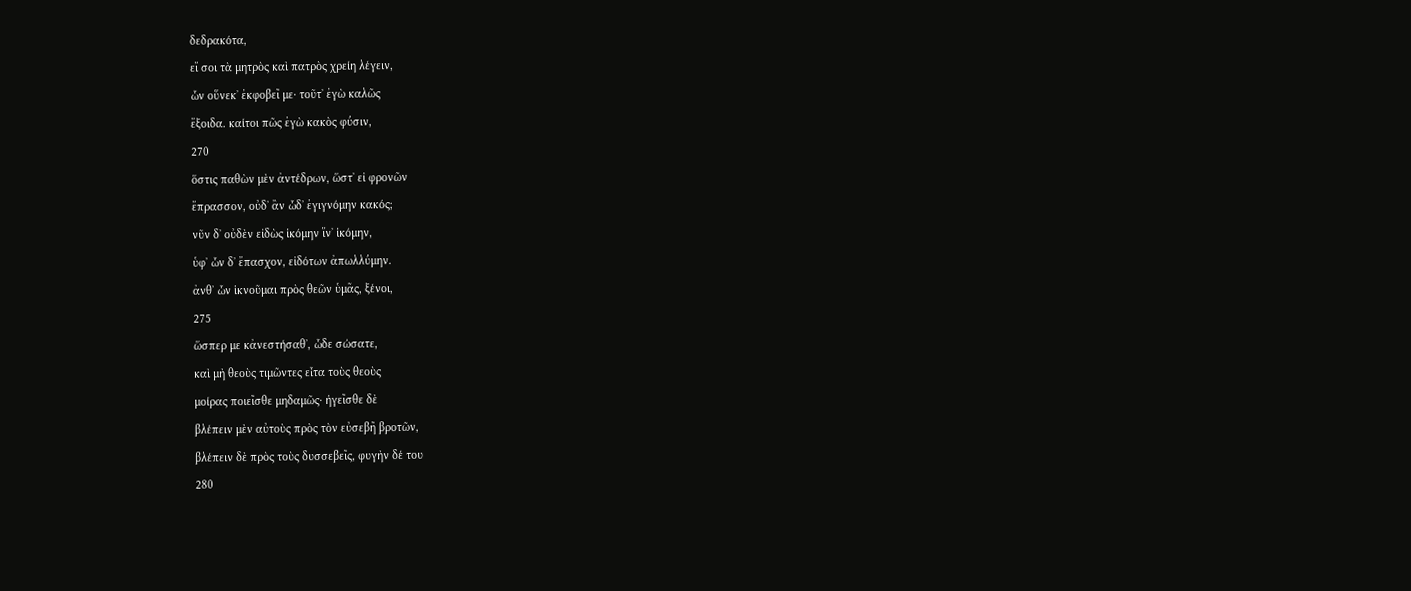δεδρακότα,
εἴ σοι τὰ μητρὸς καὶ πατρὸς χρείη λέγειν,
ὧν οὕνεκʼ ἐκφοβεῖ με· τοῦτʼ ἐγὼ καλῶς
ἔξοιδα. καίτοι πῶς ἐγὼ κακὸς φύσιν,
270
ὅστις παθὼν μὲν ἀντέδρων, ὥστʼ εἰ φρονῶν
ἔπρασσον, οὐδʼ ἂν ὧδʼ ἐγιγνόμην κακός;
νῦν δʼ οὐδὲν εἰδὼς ἱκόμην ἵνʼ ἱκόμην,
ὑφʼ ὧν δʼ ἔπασχον, εἰδότων ἀπωλλύμην.
ἀνθʼ ὧν ἱκνοῦμαι πρὸς θεῶν ὑμᾶς, ξένοι,
275
ὥσπερ με κἀνεστήσαθʼ, ὧδε σώσατε,
καὶ μὴ θεοὺς τιμῶντες εἶτα τοὺς θεοὺς
μοίρας ποιεῖσθε μηδαμῶς· ἡγεῖσθε δὲ
βλέπειν μὲν αὐτοὺς πρὸς τὸν εὐσεβῆ βροτῶν,
βλέπειν δὲ πρὸς τοὺς δυσσεβεῖς, φυγὴν δέ του
280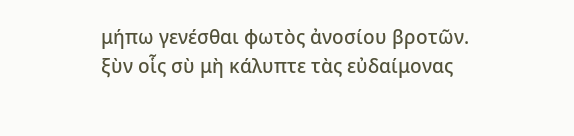μήπω γενέσθαι φωτὸς ἀνοσίου βροτῶν.
ξὺν οἷς σὺ μὴ κάλυπτε τὰς εὐδαίμονας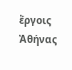ἔργοις Ἀθήνας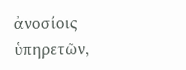ἀνοσίοις ὑπηρετῶν,